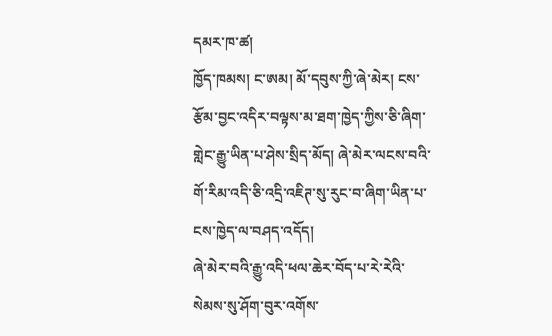དམར་ཁ་ཚ།
ཁྱོད་ཁམས། ང་ཨམ། མོ་དབུས་ཀྱི་ཞེ་མེར། ངས་རྩོམ་བྱང་འདིར་བལྟས་མ་ཐག་ཁྱེད་ཀྱིས་ཅི་ཞིག་གླེང་རྒྱུ་ཡིན་པ་ཤེས་སྲིད་མོད། ཞེ་མེར་ལངས་བའི་གོ་རིམ་འདི་ཅི་འདྲི་འཇིཊ་སུ་རུང་བ་ཞིག་ཡིན་པ་ངས་ཁྱེད་ལ་བཤད་འདོད།
ཞེ་མེར་བའི་རྒྱུ་འདི་ཕལ་ཆེར་བོད་པ་རེ་རེའི་སེམས་སུ་ཤོག་བུར་འགོས་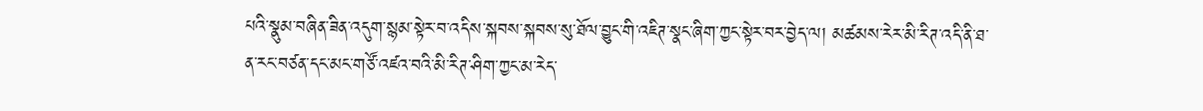པའི་སྣུམ་བཞིན་ཟིན་འདུག་སྙམ་སྟེར་བ་འདིས་སྐབས་སྐབས་སུ་ཐོལ་བྱུང་གི་འཇིཊ་སྣང་ཞིག་ཀྱང་སྟེར་བར་བྱེད་ལ། མཚམས་རེར་མི་རིཊ་འདི་ནི་ཐ་ན་རང་བཙན་དང་མང་གཙོ་འཛའ་བའི་མི་རིཊ་ཤིག་ཀྱང་མ་རེད་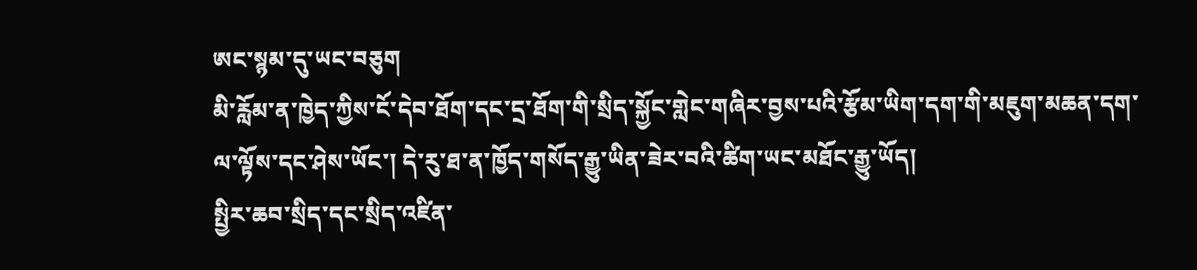ཨང་སྙམ་དུ་ཡང་བཅུག
མི་རློམ་ན་ཁྱེད་ཀྱིས་ངོ་དེབ་ཐོག་དང་དྲ་ཐོག་གི་སྲིད་སྐྱོང་གླེང་གཞིར་བྱས་པའི་རྩོམ་ཡིག་དག་གི་མཇུག་མཆན་དག་ལ་ལྟོས་དང་ཤེས་ཡོང་། དེ་རུ་ཐ་ན་ཁྱོད་གསོད་རྒྱུ་ཡིན་ཟེར་བའི་ཚིག་ཡང་མཐོང་རྒྱུ་ཡོད།
སྤྱིར་ཆབ་སྲིད་དང་སྲིད་འཛིན་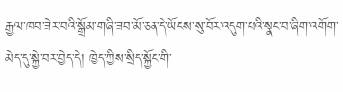རྒྱལ་ཁབ་ཟེར་བའི་སྒྲོམ་གཞི་ཟབ་མོ་ཅན་དེ་ཡོངས་སུ་བོར་འདུག་པའི་སྣང་བ་ཞིག་འགོག་མེད་དུ་སྐྱེ་བར་བྱེད་དེ། ཁྱེད་ཀྱིས་སྲིད་སྐྱོང་གི་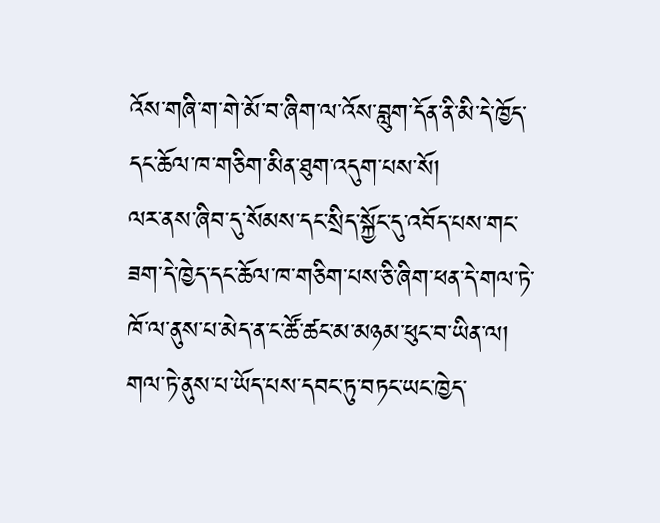འོས་གཞི་ག་གེ་མོ་བ་ཞིག་ལ་འོས་བླུག་དོན་ནི་མི་དེ་ཁྱོད་དང་ཆོལ་ཁ་གཅིག་མིན་ཐུག་འདུག་པས་སོ།
ལར་ནས་ཞིབ་དུ་སོམས་དང་སྲིད་སྐྱོང་དུ་འབོད་པས་གང་ཟག་དེ་ཁྱེད་དང་ཆོལ་ཁ་གཅིག་པས་ཅི་ཞིག་ཕན་དེ་གལ་ཏེ་ཁོ་ལ་ནུས་པ་མེད་ན་ང་ཚོ་ཚང་མ་མཉམ་ཕུང་བ་ཡིན་ལ། གལ་ཏེ་ནུས་པ་ཡོད་པས་དབང་ཏུ་བཏང་ཡང་ཁྱེད་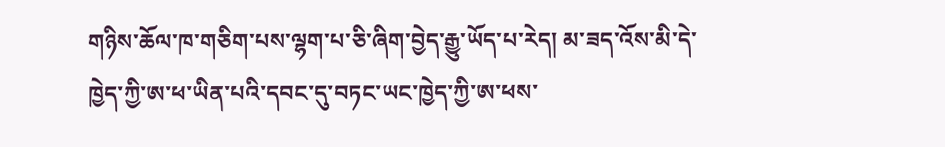གཉིས་ཆོལ་ཁ་གཅིག་པས་ལྷག་པ་ཅི་ཞིག་བྱེད་རྒྱུ་ཡོད་པ་རེད། མ་ཟད་འོས་མི་དེ་ཁྱེད་ཀྱི་ཨ་ཕ་ཡིན་པའི་དབང་དུ་བཏང་ཡང་ཁྱེད་ཀྱི་ཨ་ཕས་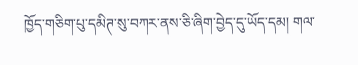ཁྱོད་གཅིག་པུ་དམིཊ་སུ་བཀར་ནས་ཅི་ཞིག་བྱེད་དུ་ཡོད་དམ། གལ་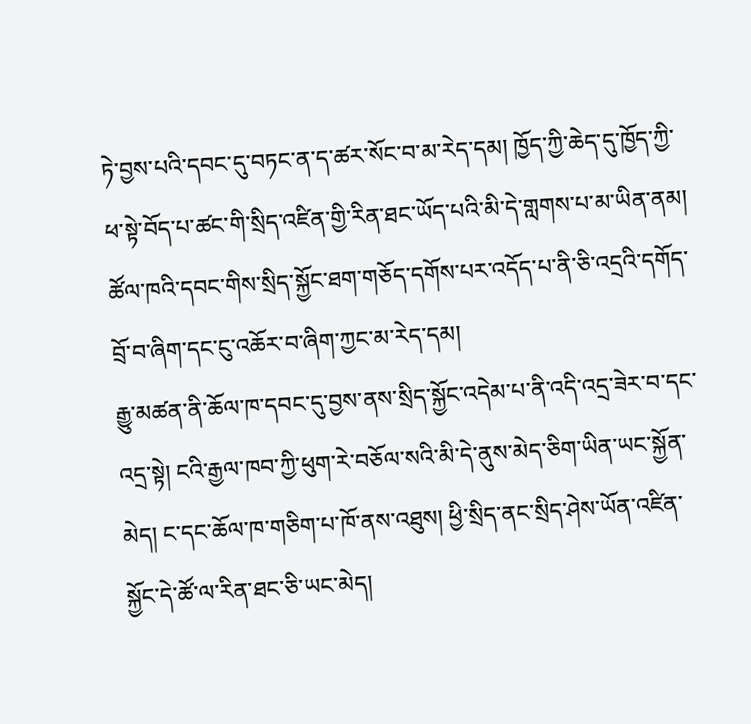ཏེ་བྱས་པའི་དབང་དུ་བཏང་ན་ད་ཚར་སོང་བ་མ་རེད་དམ། ཁྱོད་ཀྱི་ཆེད་དུ་ཁྱོད་ཀྱི་ཕ་སྟེ་བོད་པ་ཚང་གི་སྲིད་འཛིན་གྱི་རིན་ཐང་ཡོད་པའི་མི་དེ་གླགས་པ་མ་ཡིན་ནམ།
ཚོལ་ཁའི་དབང་གིས་སྲིད་སྐྱོང་ཐག་གཅོད་དགོས་པར་འདོད་པ་ནི་ཅི་འདྲའི་དགོད་བྲོ་བ་ཞིག་དང་ངུ་འཆོར་བ་ཞིག་ཀྱང་མ་རེད་དམ།
རྒྱུ་མཚན་ནི་ཆོལ་ཁ་དབང་དུ་བྱས་ནས་སྲིད་སྐྱོང་འདེམ་པ་ནི་འདི་འདྲ་ཟེར་བ་དང་འདྲ་སྟེ། ངའི་རྒྱལ་ཁབ་ཀྱི་ཕུག་རེ་བཅོལ་སའི་མི་དེ་ནུས་མེད་ཅིག་ཡིན་ཡང་སྐྱོན་མེད། ང་དང་ཆོལ་ཁ་གཅིག་པ་ཁོ་ནས་འཐུས། ཕྱི་སྲིད་ནང་སྲིད་ཤེས་ཡོན་འཛིན་སྐྱོང་དེ་ཚོ་ལ་རིན་ཐང་ཅི་ཡང་མེད།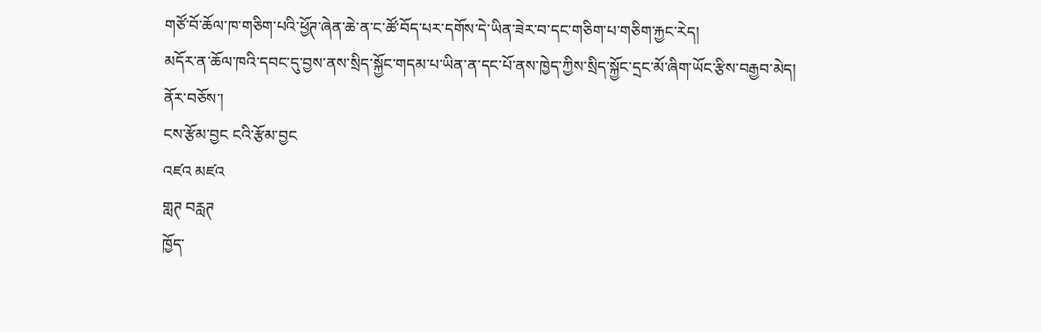གཙོ་བོ་ཆོལ་ཁ་གཅིག་པའི་ཕྱོཊ་ཞེན་ཆེ་ན་ང་ཚོ་བོད་པར་དགོས་དེ་ཡིན་ཟེར་བ་དང་གཅིག་པ་གཅིག་རྐྱང་རེད།
མདོར་ན་ཆོལ་ཁའི་དབང་དུ་བྱས་ནས་སྲིད་སྐྱོང་གདམ་པ་ཡིན་ན་དང་པོ་ནས་ཁྱེད་ཀྱིས་སྲིད་སྐྱོང་དྲང་མོ་ཞིག་ཡོང་རྩིས་བརྒྱབ་མེད།
ནོར་བཅོས་།
ངས་རྩོམ་བྱང ངའི་རྩོམ་བྱང
འཛའ མཛའ
གླཊ བརླཊ
ཁྱོད་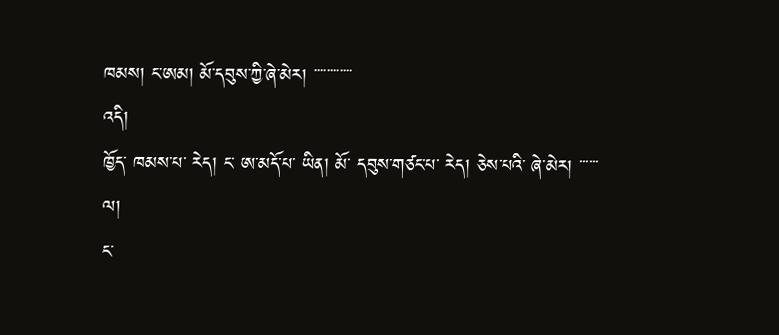ཁམས། ང་ཨམ། མོ་དབུས་ཀྱི་ཞེ་མེར། ་་་་་་་་་་་་
འདི།
ཁྱོད་ ཁམས་པ་ རེད། ང་ ཨ་མདོ་པ་ ཡིན། མོ་ དབུས་གཙང་པ་ རེད། ཅེས་པའི་ ཞེ་མེར། ་་་་་་
ལ།
ང་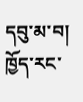དབུ་མ་བ། ཁྱོད་རང་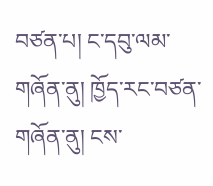བཙན་པ། ང་དབུ་ལམ་གཞོན་ནུ། ཁྱོད་རང་བཙན་གཞོན་ནུ། ངས་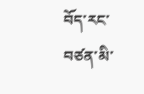བོད་རང་བཙན་མི་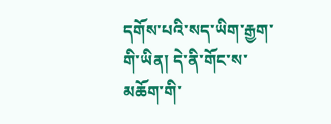དགོས་པའི་སད་ཡིག་རྒྱག་གི་ཡིན། དེ་ནི་གོང་ས་མཆོག་གི་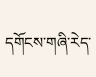དགོངས་གཞི་རེད་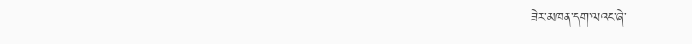ཟེར་མཁན་དག་ལའང་ཞེ་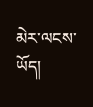མེར་ལངས་ཡོད།